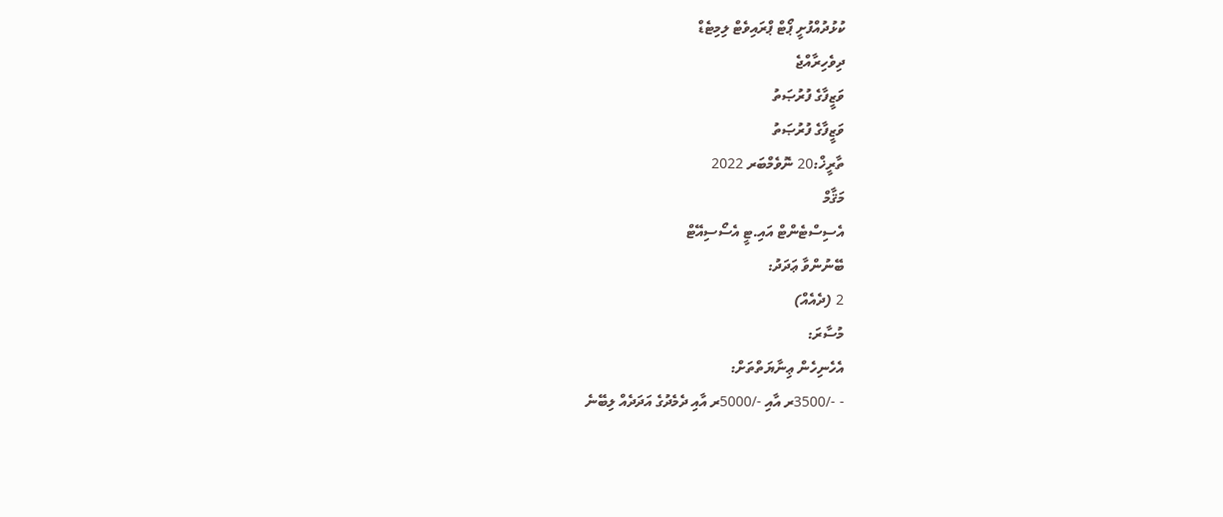ކުޅުދުއްފުށީ ޕޯޓް ޕްރައިވެޓް ލިމިޓެޑް
ދިވެހިރާއްޖެ
ވަޒީފާގެ ފުރުޞަތު
ވަޒީފާގެ ފުރުޞަތު
ތާރީޚް:20 ނޮވެމްބަރ 2022
މަޤާމް
އެސިސްޓެންޓް އައި.ޓީ އެސޯސިއޭޓް
ބޭނުންވާ ޢަދަދު:
2 (ދެއެއް)
މުސާރަ:
އެހެނިހެން ޢިނާޔަތްތަށް:
- -/3500ރ އާއި -/5000ރ އާއި ދެމެދުގެ އަދަދެއް ލިބޭނެ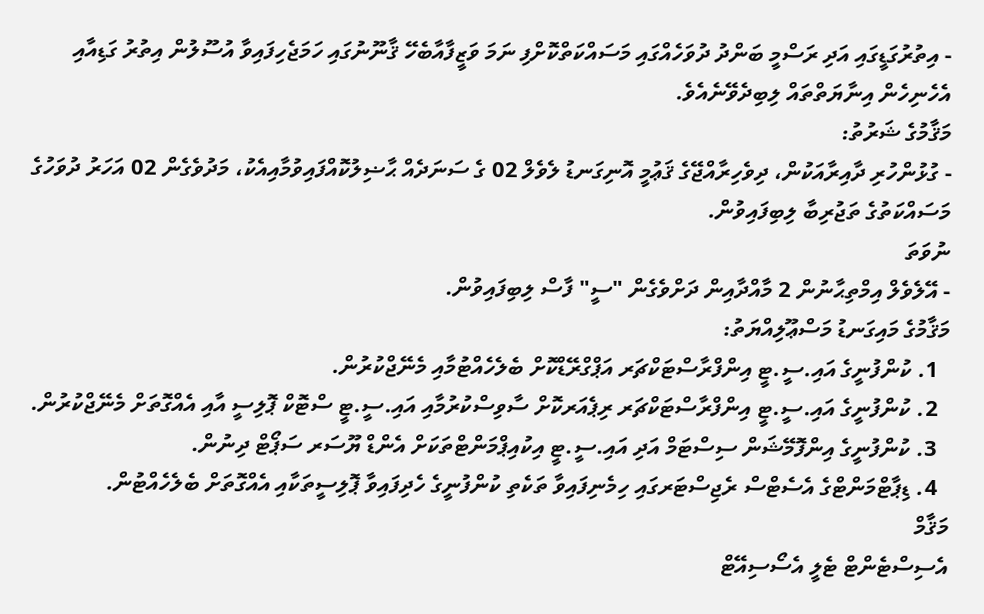- އިތުރުގަޑީގައި އަދި ރަސްމީ ބަންދު ދުވަހެއްގައި މަސައްކަތްކޮށްފި ނަމަ ވަޒީފާއާބެހޭ ޤާނޫނުގައި ހަމަޖެހިފައިވާ އުސޫލުން އިތުރު ގަޑިއާއި އެހެނިހެން އިނާޔަތްތައް ލިބިދެވޭނެއެވެ.
މަޤާމުގެ ޝަރުތު:
- ގުޅުންހުރި ދާއިރާއަކުން، ދިވެހިރާއްޖޭގެ ޤަޢުމީ އޮނިގަނޑު ލެވެލް 02 ގެ ސަނަދެއް ޙާޟިލުކޮއްފައިވުމާއިއެކު، މަދުވެގެން 02 އަހަރު ދުވަހުގެ މަސައްކަތުގެ ތަޖުރިބާ ލިބިފައިވުން.
ނުވަތަ
- އޭލެވެލް އިމްތިޙާނުން 2 މާއްދާއިން ދަށްވެގެން "ސީ" ފާސް ލިބިފައިވުން.
މަޤާމުގެ މައިގަނޑު މަސްޢޫލިއްޔަތު:
  1. ކުންފުނީގެ އައި.ސީ.ޓީ އިންފްރާސްޓަކްޗަރ އަޕްގްރޭޑްކޮށް ބެލެހެއްޓުމާއި މެނޭޖްކުރުން.
  2. ކުންފުނީގެ އައި.ސީ.ޓީ އިންފްރާސްޓަކްޗަރ ރިޕެއަރކޮށް ސާވިސްކުރުމާއި އައި.ސީ.ޓީ ސްޓޮކް ޕޮލިސީ އާއި އެއްގޮތަށް މެނޭޖްކުރުން.
  3. ކުންފުނީގެ އިންފޮމޭޝަން ސިސްޓަމް އަދި އައި.ސީ.ޓީ އިކުއިޕްމަންޓްތަކަށް އެންޑް ޔޫސަރ ސަޕޯޓް ދިނުން.
  4. ޑިޕާޓްމަންޓްގެ އެސެޓްސް ރެޖިސްޓަރގައި ހިމެނިފައިވާ ތަކެތި ކުންފުނީގެ ހެދިފައިވާ ޕޮލިސީތަކާއި އެއްގޮތަށް ބެލެހެއްޓުން.
މަޤާމް
އެސިސްޓެންޓް ޓެލީ އެސޯސިއޭޓް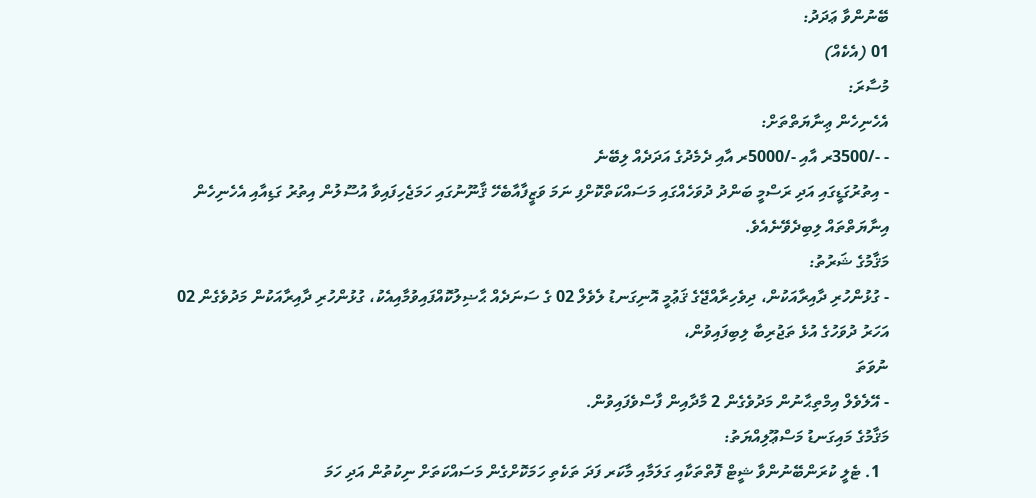ބޭނުންވާ ޢަދަދު:
01 (އެކެއް)
މުސާރަ:
އެހެނިހެން ޢިނާޔަތްތަށް:
- -/3500ރ އާއި -/5000ރ އާއި ދެމެދުގެ އަދަދެއް ލިބޭނެ
- އިތުރުގަޑީގައި އަދި ރަސްމީ ބަންދު ދުވަހެއްގައި މަސައްކަތްކޮށްފި ނަމަ ވަޒީފާއާބެހޭ ޤާނޫނުގައި ހަމަޖެހިފައިވާ އުސޫލުން އިތުރު ގަޑިއާއި އެހެނިހެން އިނާޔަތްތައް ލިބިދެވޭނެއެވެ.
މަޤާމުގެ ޝަރުތު:
- ގުޅުންހުރި ދާއިރާއަކުން، ދިވެހިރާއްޖޭގެ ޤަޢުމީ އޮނިގަނޑު ލެވެލް 02 ގެ ސަނަދެއް ޙާޟިލުކޮއްފައިވުމާއިއެކު، ގުޅުންހުރި ދާއިރާއަކުން މަދުވެގެން 02 އަހަރު ދުވަހުގެ އުޅެ ތަޖުރިބާ ލިބިފައިވުން،
ނުވަތަ
- އޭލެވެލް އިމްތިޙާނުން މަދުވެގެން 2 މާދާއިން ފާސްވެފައިވުން.
މަޤާމުގެ މައިގަނޑު މަސްޢޫލިއްޔަތު:
  1. ޓެލީ ކުރަންބޭނުންވާ ޝީޓް ފޮތްތަކާއި ގަލަމާއި މާކަރ ފަދަ ތަކެތި ހަމަކޮށްގެން މަސައްކަތަށް ނިކުތުން އަދި ހަމަ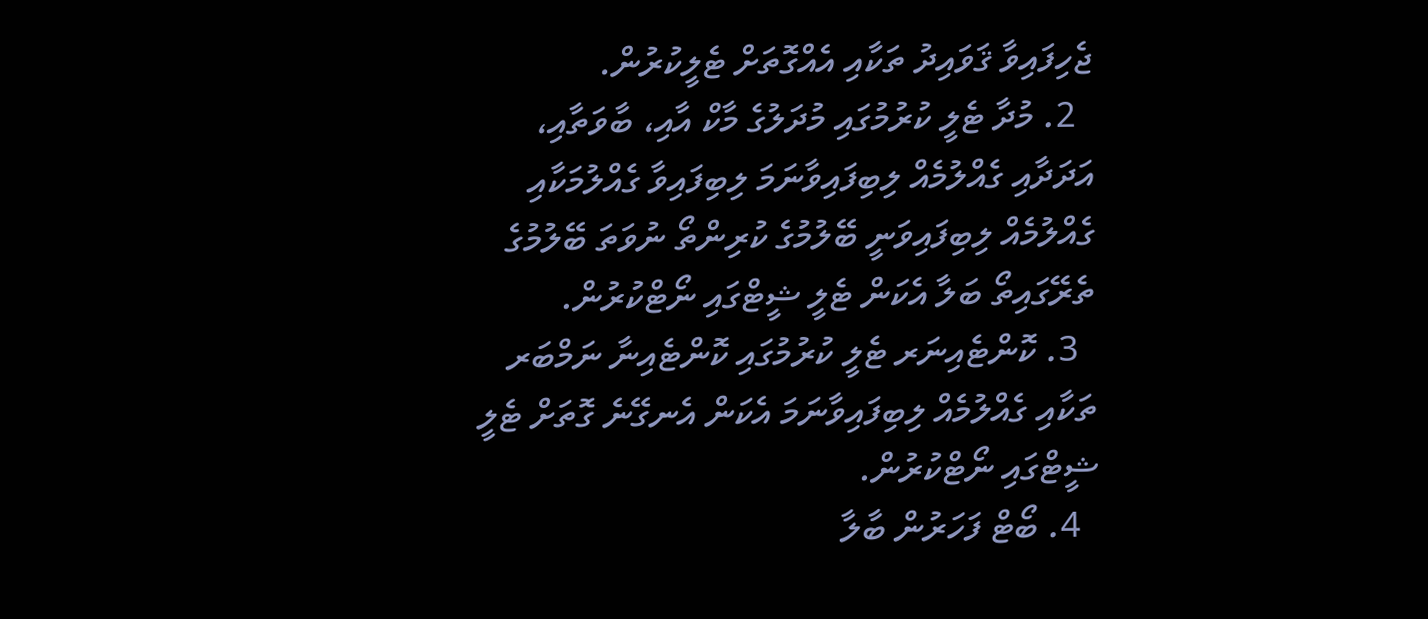ޖެހިފައިވާ ޤަވައިދު ތަކާއި އެއްގޮތަށް ޓެލީކުރުން.
  2. މުދާ ޓެލީ ކުރުމުގައި މުދަލުގެ މާކް އާއި، ބާވަތާއި، އަދަދާއި ގެއްލުމެއް ލިބިފައިވާނަމަ ލިބިފައިވާ ގެއްލުމަކާއި ގެއްލުމެއް ލިބިފައިވަނީ ބޭލުމުގެ ކުރިންތޯ ނުވަތަ ބޭލުމުގެ ތެރޭގައިތޯ ބަލާ އެކަން ޓެލީ ޝީޓްގައި ނޯޓްކުރުން.
  3. ކޮންޓެއިނަރ ޓެލީ ކުރުމުގައި ކޮންޓެއިނާ ނަމްބަރ ތަކާއި ގެއްލުމެއް ލިބިފައިވާނަމަ އެކަން އެނގޭނެ ގޮތަށް ޓެލީ ޝީޓްގައި ނޯޓްކުރުން.
  4. ބޯޓް ފަހަރުން ބާލާ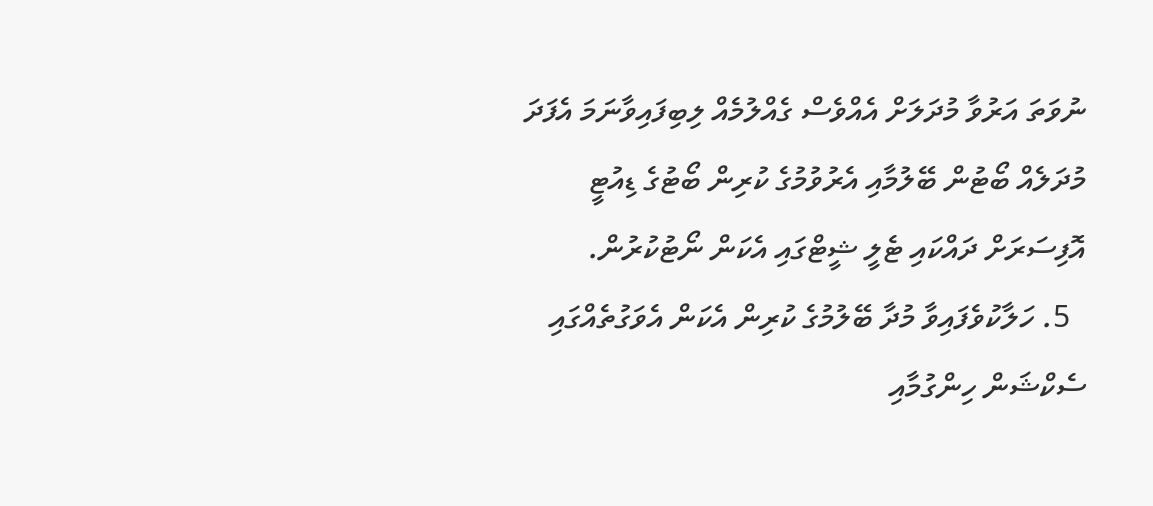ނުވަތަ އަރުވާ މުދަލަށް އެއްވެސް ގެއްލުމެއް ލިބިފައިވާނަމަ އެފަދަ މުދަލެއް ބޯޓުން ބޭލުމާއި އެރުވުމުގެ ކުރިން ބޯޓުގެ ޑިއުޓީ އޮފިސަރަށް ދައްކައި ޓެލީ ޝީޓްގައި އެކަން ނޯޓުކުރުން.
  5. ހަލާކުވެފައިވާ މުދާ ބޭލުމުގެ ކުރިން އެކަން އެވަގުތެއްގައި ސެކްޝަން ހިންގުމާއި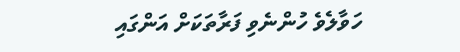ހަވާލެވެ ހުންނެވި ފަރާތަކަށް އަންގައި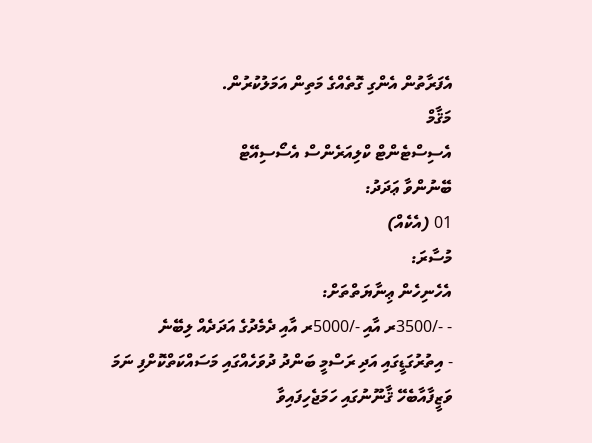އެފަރާތުން އެންގި ގޮތެއްގެ މަތިން އަމަލުކުރުން.
މަޤާމް
އެސިސްޓެންޓް ކްލިއަރެންސް އެސޯސިއޭޓް
ބޭނުންވާ ޢަދަދު:
01 (އެކެއް)
މުސާރަ:
އެހެނިހެން ޢިނާޔަތްތަށް:
- -/3500ރ އާއި -/5000ރ އާއި ދެމެދުގެ އަދަދެއް ލިބޭނެ
- އިތުރުގަޑީގައި އަދި ރަސްމީ ބަންދު ދުވަހެއްގައި މަސައްކަތްކޮށްފި ނަމަ ވަޒީފާއާބެހޭ ޤާނޫނުގައި ހަމަޖެހިފައިވާ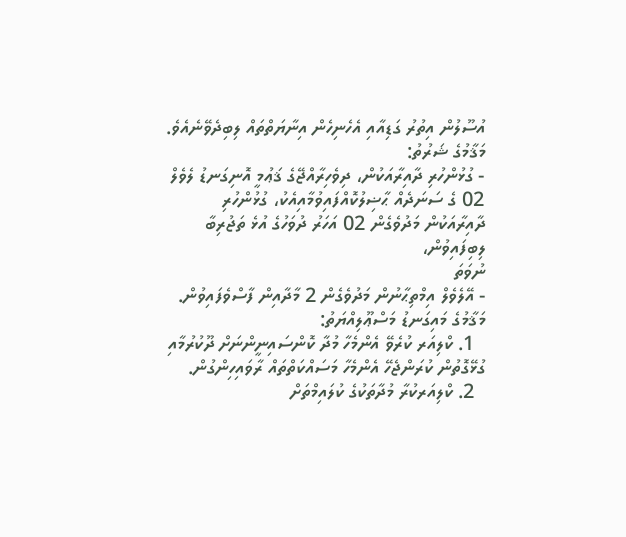އުސޫލުން އިތުރު ގަޑިއާއި އެހެނިހެން އިނާޔަތްތައް ލިބިދެވޭނެއެވެ.
މަޤާމުގެ ޝަރުތު:
- ގުޅުންހުރި ދާއިރާއަކުން، ދިވެހިރާއްޖޭގެ ޤަޢުމީ އޮނިގަނޑު ލެވެލް 02 ގެ ސަނަދެއް ޙާޟިލުކޮއްފައިވުމާއިއެކު، ގުޅުންހުރި ދާއިރާއަކުން މަދުވެގެން 02 އަހަރު ދުވަހުގެ އުޅެ ތަޖުރިބާ ލިބިފައިވުން،
ނުވަތަ
- އޭލެވެލް އިމްތިޙާނުން މަދުވެގެން 2 މާދާއިން ފާސްވެފައިވުން.
މަޤާމުގެ މައިގަނޑު މަސްޢޫލިއްޔަތު:
  1. ކްލިއަރ ކުރެވޭ އެންމެހާ މުދާ ކޮންސައިނީންނަށް ދޫކުރުމާއި ގުޅޭގޮތުން ކުރަންޖެހޭ އެންމެހާ މަސައްކަތްތައް ރާވައިހިންގުން.
  2. ކްލިއަރކުރާ މުދާތަކުގެ ކުލައިމްތަށް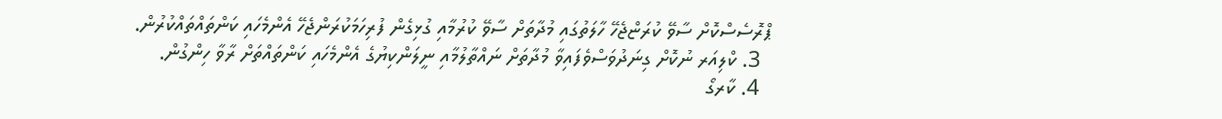ޕްރޮސެސްކޮށް ސާވޭ ކުރަޏްޖެހޭ ހާލަތުގައި މުދާތަށް ސާވޭ ކުރުމާއި ގުޅިގެން ފުރިހަމަކުރަންޖެހޭ އެންމެހައި ކަންތައްތައްކުރުން.
  3. ކްލިއަރ ނުކޮށް ގިނަދުވަސްވެފައިވާ މުދާތަށް ނައްތާލުމާއި ނީލަންކިޔުގެ އެންމެހައި ކަންތައްތަށް ރާވާ ހިންގުން.
  4. ކާރގޯ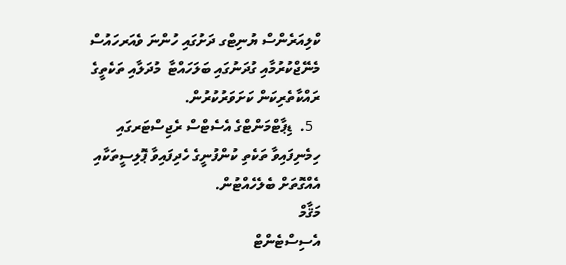ކްލިއަރެންސް ޔުނިޓްގ ދަށުގައި ހުންނަ ވެއަރހައުސް މެނޭޖްކުރުމާއި ގުދަނުގައި ބަލަހައްޓާ  މުދަލާއި ތަކެތީގެ ރައްކާތެރިކަން ކަށަވަރުކުރުން.
  5.  ޑިޕާޓްމަންޓްގެ އެސެޓްސް ރެޖިސްޓަރގައި ހިމެނިފައިވާ ތަކެތި ކުންފުނީގެ ހެދިފައިވާ ޕޮލިސީތަކާއި އެއްގޮތަށް ބެލެހެއްޓުން.
މަޤާމް
އެސިސްޓެންޓް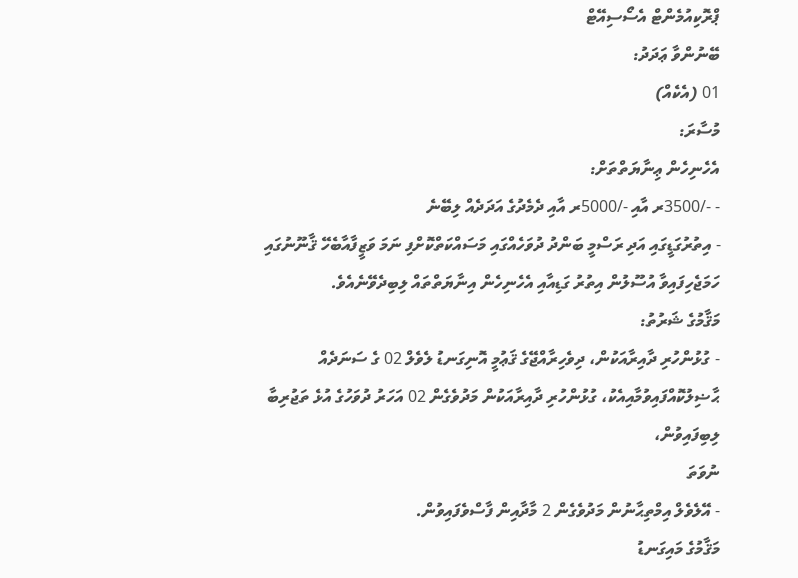ޕްރޮކިއުމެންޓް އެސޯސިއޭޓް
ބޭނުންވާ ޢަދަދު:
01 (އެކެއް)
މުސާރަ:
އެހެނިހެން ޢިނާޔަތްތަށް:
- -/3500ރ އާއި -/5000ރ އާއި ދެމެދުގެ އަދަދެއް ލިބޭނެ
- އިތުރުގަޑީގައި އަދި ރަސްމީ ބަންދު ދުވަހެއްގައި މަސައްކަތްކޮށްފި ނަމަ ވަޒީފާއާބެހޭ ޤާނޫނުގައި ހަމަޖެހިފައިވާ އުސޫލުން އިތުރު ގަޑިއާއި އެހެނިހެން އިނާޔަތްތައް ލިބިދެވޭނެއެވެ.
މަޤާމުގެ ޝަރުތު:
- ގުޅުންހުރި ދާއިރާއަކުން، ދިވެހިރާއްޖޭގެ ޤަޢުމީ އޮނިގަނޑު ލެވެލް 02 ގެ ސަނަދެއް ޙާޟިލުކޮއްފައިވުމާއިއެކު، ގުޅުންހުރި ދާއިރާއަކުން މަދުވެގެން 02 އަހަރު ދުވަހުގެ އުޅެ ތަޖުރިބާ ލިބިފައިވުން،
ނުވަތަ
- އޭލެވެލް އިމްތިޙާނުން މަދުވެގެން 2 މާދާއިން ފާސްވެފައިވުން.
މަޤާމުގެ މައިގަނޑު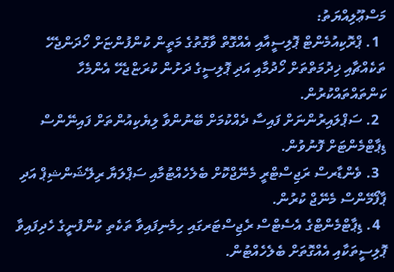މަސްޢޫލިއްޔަތު:
  1. ޕްރޮކިއުމެންޓް ޕޮލިސީއާއި އެއްގޮތް ވާގޮތުގެ މަތީން ކުންފުންޏަށް ހޯދަންޖެހޭ ތަކެއްޗާއި ޚިދުމަތްތަށް ހޯދުމާއި އަދި ޕޮލިސީގެ ދަށުން ކުރަޏްޖެހޭ އެންމެހާ ކަންތައްތައްކުރުން.
  2. ސަޕްލައިރުންނަށް ފައިސާ ދެއްކުމަށް ބޭނުންވާ ލިޔެކިއުންތަށް ފައިނޭންސް ޑިޕާޓްމެންޓަށް ފޮނުވުން.
  3. ވެންޑާރސް ރަޖިސްޓްރީ މެނޭޖްކޮށް ބެލެހެއްޓުމާއި ސަޕްލަޔާ ރިލޭޝަންޝިޕް އަދި ޕާފޯމޭންސް މެނޭޖް ކުރުން.
  4. ޑިޕާޓްމެންޓްގެ އެސެޓްސް ރެޖިސްޓަރގައި ހިމެނިފައިވާ ތަކެތި ކުންފުނީގެ ހެދިފައިވާ ޕޮލިސީތަކާއި އެއްގޮތަށް ބެލެހެއްޓުން.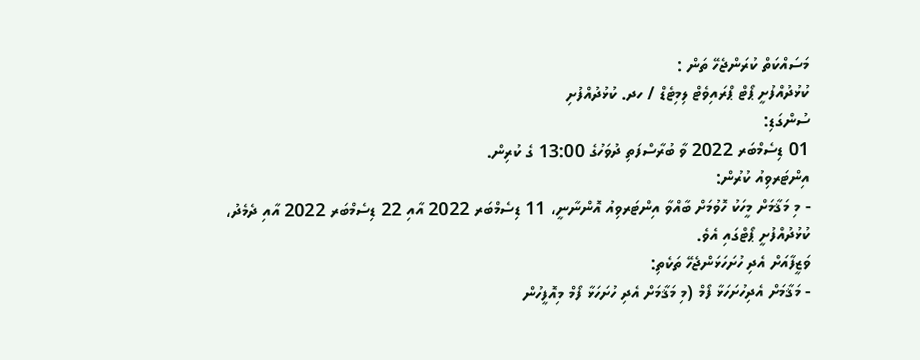މަސައްކަތް ކުރަންޖެހޭ ތަން :
ކުޅުދުއްފުށީ ޕޯޓް ޕްރައިވެޓް ލިމިޓެޑް / ހދ. ކުޅުދުއްފުށި
ސުންގަޑި:
01 ޑިސެމްބަރ 2022 ވާ ބުރާސްފަތި ދުވަހުގެ 13:00 ގެ ކުރިން.
އިންޓަރވިއު ކުރުން:
- މި މަޤާމަށް މީހަކު ހޮވުމަށް ބާއްވާ އިންޓަރވިއު އޮންނާނީ، 11 ޑިސެމްބަރ 2022 އާއި 22 ޑިސެމްބަރ 2022 އާއި ދެމެދު، ކުޅުދުއްފުށީ ޕޯޓްގައި އެވެ.
ވަޒީފާއަށް އެދި ހުށަހަޅަންޖެހޭ ތަކެތި:
- މަޤާމަށް އެދިހުށަހަޅާ ފޯމް (މި މަޤާމަށް އެދި ހުށަހަޅާ ފޯމް މިއޮފީހުން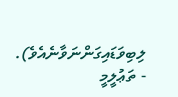ލިބިވަޑައިގަންނަވާނެއެވެ).
- ތަޢުލީމީ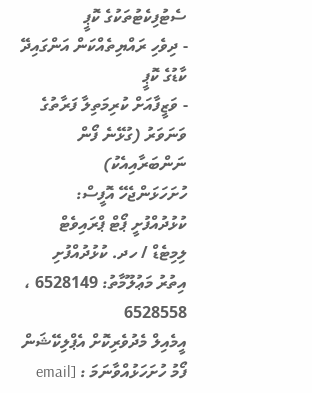ސެޓުފިކެޓުތަކުގެ ކޮޕީ
- ދިވެހި ރައްޔިތެއްކަން އަންގައިދޭ ކާޑުގެ ކޮޕީ
- ވަޒީފާއަށް ކުރިމަތިލާ ފަރާތުގެ ވަނަވަރު (ގުޅޭނެ ފޯން ނަންބަރާއިއެކު)
ހުށަހަޅަންޖެހޭ އޮފީސް:
ކުޅުދުއްފުށީ ޕޯޓް ޕްރައިވެޓް ލިމިޓެޑް / ހދ. ކުޅުދުއްފުށި
އިތުރު މަޢުލޫމާތު: 6528149 ، 6528558
އީމެއިލް މެދުވެރިކޮށް އެޕްލިކޭޝަން ފޯމު ހުށަހަޅުއްވާނަމަ : [email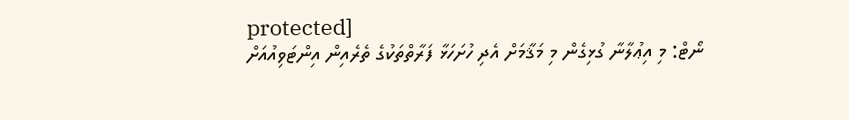protected]
ނޯޓް: މި އިޢުލާނާ ގުޅިގެން މި މަޤާމަށް އެދި ހުށަހަޅާ ފަރާތްތަކުގެ ތެރެއިން އިންޓަވިއުއަށް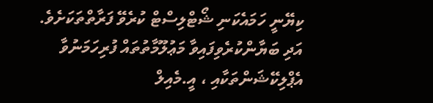ކިޔޭނީ ހަމައެކަނި ޝޯޓްލިސްޓް ކުރެވޭ ފަރާތްތަކަށެވެ. އަދި ބަޔާންކުރެވިފައިވާ މަޢުލޫމާތުތައް ފުރިހަމަނުވާ އެޕްލިކޭޝަންތަކާއި ، އީ.މެއިލް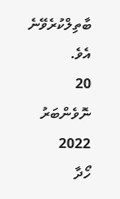ބާތިލްކުރެވޭނެ އެވެ.
20 ނޮވެންބަރު 2022
ހޯދާ